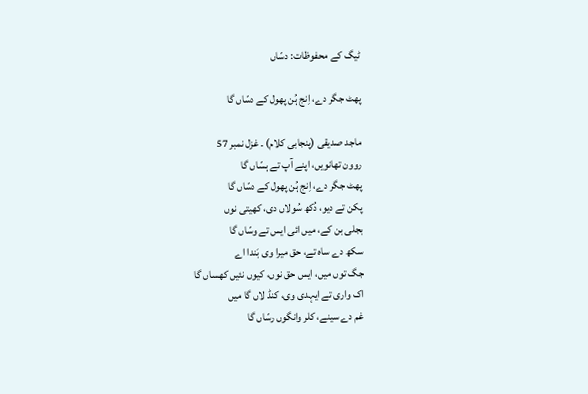ٹیگ کے محفوظات: دسّاں

پھٹ جگر دے، اِنج ہُن پھول کے دسّاں گا

ماجد صدیقی (پنجابی کلام) ۔ غزل نمبر 57
روون تھانویں، اپنے آپ تے ہسّاں گا
پھٹ جگر دے، اِنج ہُن پھول کے دسّاں گا
پکن تے دیو، دُکھ سُولاں دی، کھیتی نوں
بجلی بن کے، میں ائی ایس تے وسّاں گا
سکھ دے ساہ تے، حق میرا وی بَندا اے
جگ توں میں، ایس حق نوں، کیوں نئیں کھساں گا
اک واری تے ایہدی وی، کنڈ لاں گا میں
غم دے سینے، کلر وانگوں رسّاں گا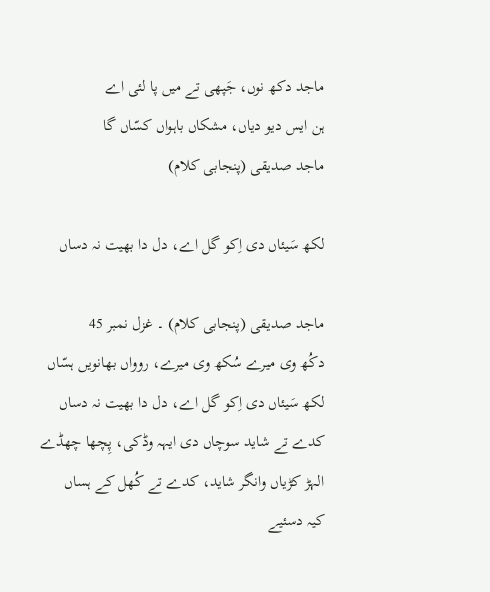ماجد دکھ نوں، جَپھی تے میں پا لئی اے
ہن ایس دیو دیاں، مشکاں باہواں کسّاں گا
ماجد صدیقی (پنجابی کلام)

لکھ سَیئاں دی اِکو گل اے، دل دا بھیت نہ دساں

ماجد صدیقی (پنجابی کلام) ۔ غزل نمبر 45
دکُھ وی میرے سُکھ وی میرے، روواں بھانویں ہسّاں
لکھ سَیئاں دی اِکو گل اے، دل دا بھیت نہ دساں
کدے تے شاید سوچاں دی ایہہ وڈکی، پِچھا چھڈے
الہڑ کڑیاں وانگر شاید، کدے تے کُھل کے ہساں
کیہ دسئیے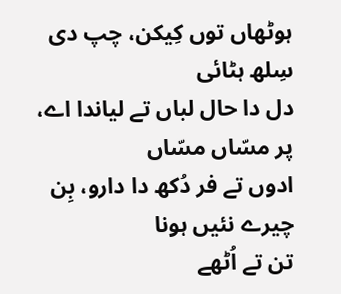ہوٹھاں توں کِیکن، چپ دی سِلھ ہٹائی
دل دا حال لباں تے لیاندا اے، پر مسّاں مسّاں
ادوں تے فر دُکھ دا دارو، بِن چیرے نئیں ہونا
تن تے اُٹھے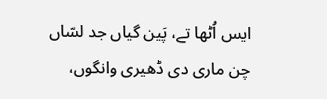ایس اُٹھا تے، پَین گیاں جد لسّاں
چن ماری دی ڈھیری وانگوں،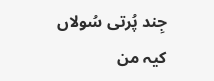جِند پُرتی سُولاں
کیہ من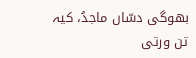بھوگی دسّاں ماجدُ، کیہ تن ورتی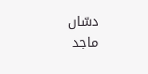دسّاں
ماجد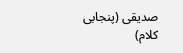صدیقی (پنجابی کلام)